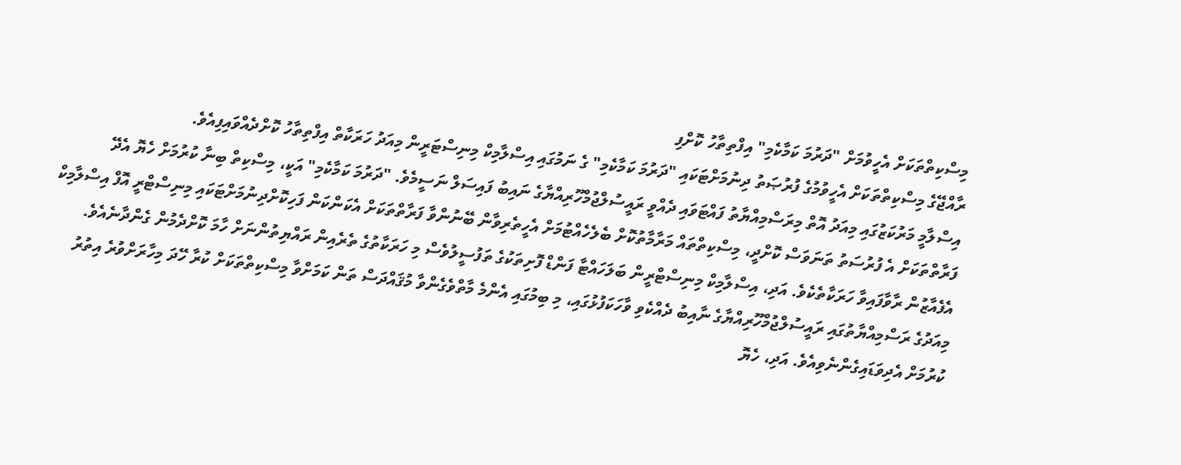މިސްކިތްތަކަށް އެހީވުމަށް "ދަރުމަ ކަމާކެމި" އިފްތިތާހު ކޮށްފި
ރާއްޖޭގެ މިސްކިތްތަކަށް އެހީވުމުގެ ފުރުޞަތު ދިނުމަށްޓަކައި "ދަރުމަ ކަމާކެމި" ގެ ނަމުގައި އިސްލާމިކް މިނިސްޓަރީން މިއަދު ހަރަކާތް އިފްތިތާހު ކޮށްދެއްވައިފިއެވެ.
އިސްލާމީ މަރުކަޒުގައި މިއަދު އޮތް މިރަސްމިއްޔާތު ފައްޓަވައި ދެއްވީ ރައީސުލްޖުމްހޫރިއްޔާގެ ނައިބު ފައިސަލް ނަސީމެވެ. "ދަރުމަ ކަމާކެމި" އަކީ، މިސްކިތް ބިނާ ކުރުމަށް ހެޔޮ އެދޭ ފަރާތްތަކަށް އެ ފުރުސަތު ތަނަވަސް ކޮށްދީ، މިސްކިތްތައް މަރާމާތުކޮށް ބެލެހެއްޓުމަށް އެހީތެރިވާން ބޭނުންވާ ފަރާތްތަކަށް އެކަންކަން ފަހިކޮށްދިނުމަށްޓަކައި މިނިސްޓްރީ އޮފް އިސްލާމިކް އެފެއާޒުން ރާވާފައިވާ ހަރަކާތެކެވެ. އަދި، އިސްލާމިކް މިނިސްޓްރީން ބަލަހައްޓާ ފަންޑް ފޮށިތަކުގެ ތަފުސީލުވެސް މި ހަރަކާތުގެ ތެރެއިން ރައްޔިތުންނަށް ހާމަ ކޮށްދެމުން ގެންދާނެއެވެ.
މިއަދުގެ ރަސްމިއްޔާތުގައި ރައީސުލްޖުމްހޫރިއްޔާގެ ނާއިބު ދެއްކެވި ވާހަކަފުޅުގައި، މި ބިމުގައި އެންމެ މާތްވެގެންވާ މުޤައްދަސް ތަން ކަމަށްވާ މިސްކިތްތަކަށް ކުރާ ހޭދަ މިހާރަށްވުރެ އިތުރު ކުރުމަށް އެދިވަޑައިގެންނެވިއެވެ. އަދި، ހެޔޮ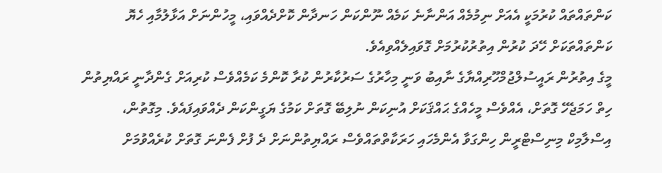ކަންތައްތައް ކުރުމަކީ އެއަށް ނިމުމެއް އަންނާނެ ކަމެއް ނޫންކަން ހަނދާން ކޮށްދެއްވައި، މީހުންނަށް އަޅާލުމާއި ހެޔޮ ކަންތައްތަކަށް ހޭދަ ކުރުން އިތުރުކުރުމަށް ގޮވައިލެއްވިއެވެ.
މީގެ އިތުރުން ރައީސުލްޖުމްހޫރިއްޔާގެ ނާއިބު ވަނީ މިހާރުގެ ސަރުކާރުން ކުރާ ކޮންމެ ކަމެއްވެސް ކުރިއަށް ގެންދާނީ ރައްޔިތުން ހިތް ހަމަޖެހޭ ގޮތަށް، އެއްވެސް މީހެއްގެ ޙައްޤަކަށް އުނިކަން ނުލިބޭ ގޮތަށް ކަމުގެ ޔަގީންކަން ދެއްވައިފައެވެ. މިގޮތުން، އިސްލާމިކް މިނިސްޓްރީން ހިންގަވާ އެންމެހައި ހަރަކާތްތައްވެސް ރައްޔިތުންނަށް ދެ ފުށް ފެންނަ ގޮތަށް ކުރެއްވުމަށް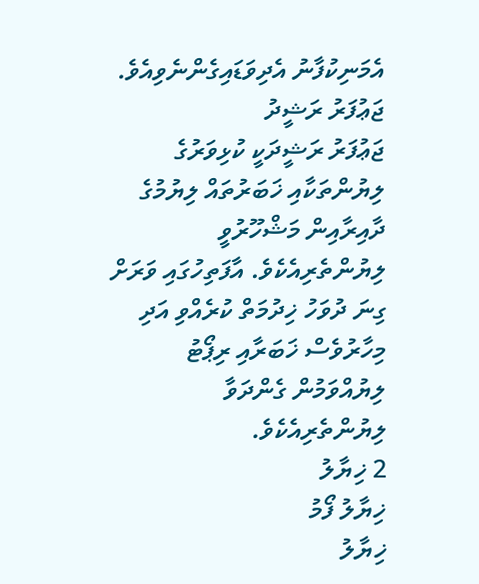އެމަނިކުފާނު އެދިވަޑައިގެންނެވިއެވެ.
ޖަޢުފަރު ރަޝީދު
ޖަޢުފަރު ރަޝީދަކީ ކުޅިވަރުގެ ލިޔުންތަކާއި ޚަބަރުތައް ލިޔުމުގެ ދާއިރާއިން މަޝްހޫރުވީ ލިޔުންތެރިއެކެވެ. އާފަތިހުގައި ވަރަށް ގިނަ ދުވަހު ޚިދުމަތް ކުރެއްވި އަދި މިހާރުވެސް ޚަބަރާއި ރިޕޯޓު ލިޔުއްވަމުން ގެންދަވާ ލިޔުންތެރިއެކެވެ.
2 ޚިޔާލު
ޚިޔާލު ފޯމު
ޚިޔާލު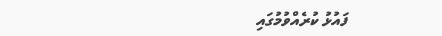ފައުޅު ކުރެއްވުމުގައި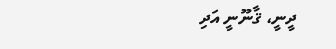ދީނީ، ޤާނޫނީ އަދި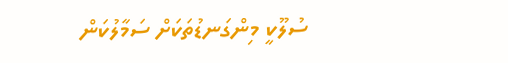ސުލޫކީ މިންގަނޑުތަކަށް ސަމާލުކަން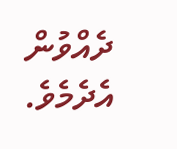ދެއްވުން އެދެމެވެ.